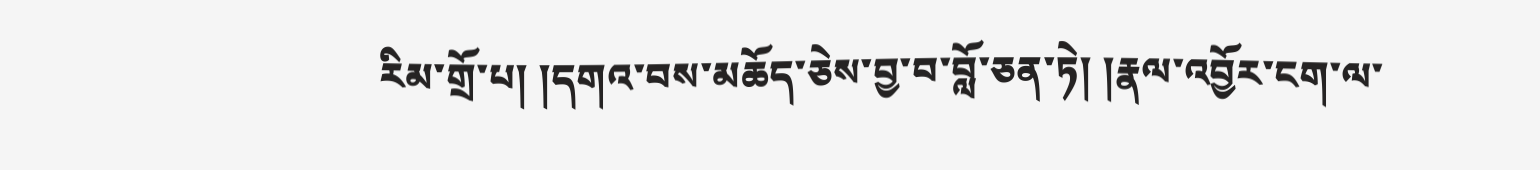རིམ་གྲོ་པ། །དགའ་བས་མཆོད་ཅེས་བྱ་བ་བློ་ཅན་ཏེ། །རྣལ་འབྱོར་ངག་ལ་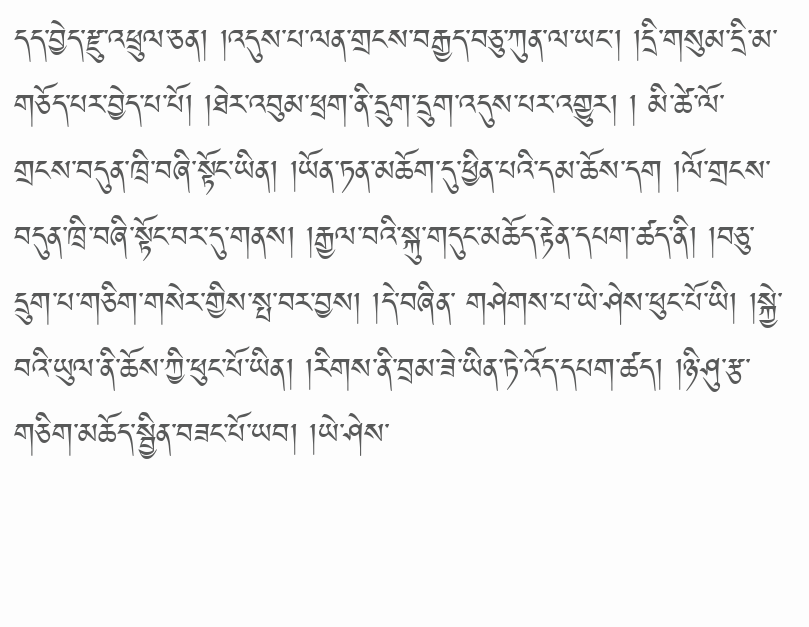དད་བྱེད་རྫུ་འཕྲུལ་ཅན། །འདུས་པ་ལན་གྲངས་བརྒྱད་བཅུ་ཀུན་ལ་ཡང་། །དྲི་གསུམ་དྲི་མ་གཅོད་པར་བྱེད་པ་པོ། །ཐེར་འབུམ་ཕྲག་ནི་དྲུག་དྲུག་འདུས་པར་འགྱུར། ། མི་ཚེ་ལོ་གྲངས་བདུན་ཁྲི་བཞི་སྟོང་ཡིན། །ཡོན་ཏན་མཆོག་དུ་ཕྱིན་པའི་དམ་ཆོས་དག །ལོ་གྲངས་བདུན་ཁྲི་བཞི་སྟོང་བར་དུ་གནས། །རྒྱལ་བའི་སྐུ་གདུང་མཆོད་རྟེན་དཔག་ཚད་ནི། །བཅུ་དྲུག་པ་གཅིག་གསེར་གྱིས་སྤ་བར་བྱས། །དེ་བཞིན་ གཤེགས་པ་ཡེ་ཤེས་ཕུང་པོ་ཡི། །སྐྱེ་བའི་ཡུལ་ནི་ཆོས་ཀྱི་ཕུང་པོ་ཡིན། །རིགས་ནི་བྲམ་ཟེ་ཡིན་ཏེ་འོད་དཔག་ཚད། །ཉི་ཤུ་རྩ་གཅིག་མཆོད་སྦྱིན་བཟང་པོ་ཡབ། །ཡེ་ཤེས་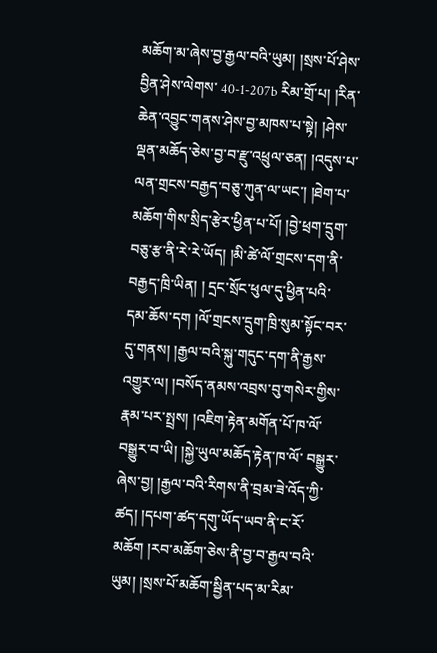མཆོག་མ་ཞེས་བྱ་རྒྱལ་བའི་ཡུམ། །སྲས་པོ་ཤེས་བྱིན་ཤེས་ལེགས་ 40-1-207b རིམ་གྲོ་པ། །རིན་ཆེན་འབྱུང་གནས་ཤེས་བྱ་མཁས་པ་སྟེ། །ཤེས་ལྡན་མཆོད་ཅེས་བྱ་བ་རྫུ་འཕྲུལ་ཅན། །འདུས་པ་ལན་གྲངས་བརྒྱད་བཅུ་ཀུན་ལ་ཡང་། །ཐེག་པ་མཆོག་གིས་སྲིད་རྩེར་ཕྱིན་པ་པོ། །བྱེ་ཕྲག་དྲུག་བཅུ་རྩ་ནི་རེ་རེ་ཡོད། །མི་ཚེ་ལོ་གྲངས་དག་ནི་བརྒྱད་ཁྲི་ཡིན། ། དྲང་སྲོང་ཕུལ་དུ་ཕྱིན་པའི་དམ་ཆོས་དག །ལོ་གྲངས་དྲུག་ཁྲི་སུམ་སྟོང་བར་དུ་གནས། །རྒྱལ་བའི་སྐུ་གདུང་དག་ནི་རྒྱས་འགྱུར་ལ། །བསོད་ནམས་འབྲས་བུ་གསེར་གྱིས་རྣམ་པར་སྤྲས། །འཇིག་རྟེན་མགོན་པོ་ཁ་ལོ་བསྒྱུར་བ་ཡི། །སྐྱེ་ཡུལ་མཆོད་རྟེན་ཁ་ལོ་ བསྒྱུར་ཞེས་བྱ། །རྒྱལ་བའི་རིགས་ནི་བྲམ་ཟེ་འོད་ཀྱི་ཚད། །དཔག་ཚད་དགུ་ཡོད་ཡབ་ནི་ང་རོ་མཆོག །རབ་མཆོག་ཅེས་ནི་བྱ་བ་རྒྱལ་བའི་ཡུམ། །སྲས་པོ་མཆོག་སྦྱིན་པད་མ་རིམ་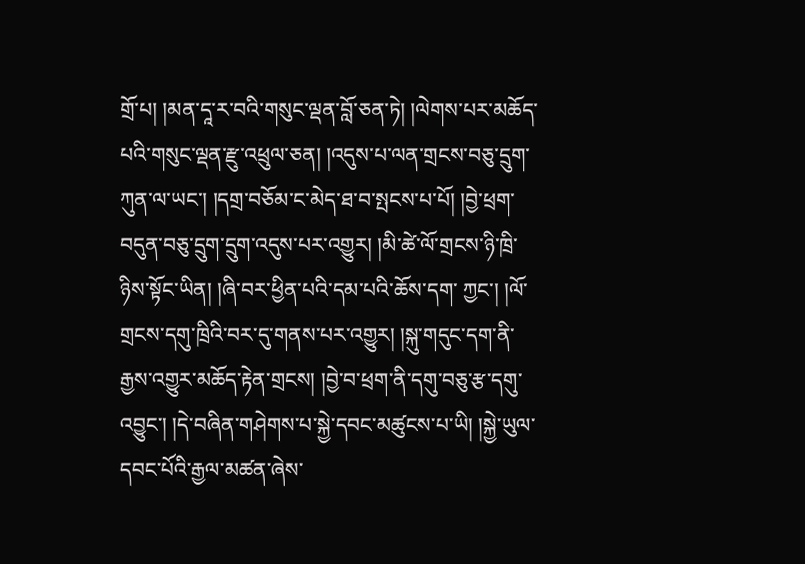གྲོ་པ། །མན་དཱ་ར་བའི་གསུང་ལྡན་བློ་ཅན་ཏེ། །ལེགས་པར་མཆོད་ པའི་གསུང་ལྡན་རྫུ་འཕྲུལ་ཅན། །འདུས་པ་ལན་གྲངས་བཅུ་དྲུག་ཀུན་ལ་ཡང་། །དགྲ་བཅོམ་ང་མེད་ཐ་བ་སྤངས་པ་པོ། །བྱེ་ཕྲག་བདུན་བཅུ་དྲུག་དྲུག་འདུས་པར་འགྱུར། །མི་ཚེ་ལོ་གྲངས་ཉི་ཁྲི་ཉིས་སྟོང་ཡིན། །ཞི་བར་ཕྱིན་པའི་དམ་པའི་ཆོས་དག་ ཀྱང་། །ལོ་གྲངས་དགུ་ཁྲིའི་བར་དུ་གནས་པར་འགྱུར། །སྐུ་གདུང་དག་ནི་རྒྱས་འགྱུར་མཆོད་རྟེན་གྲངས། །བྱེ་བ་ཕྲག་ནི་དགུ་བཅུ་རྩ་དགུ་འབྱུང་། །དེ་བཞིན་གཤེགས་པ་སྐྱེ་དབང་མཚུངས་པ་ཡི། །སྐྱེ་ཡུལ་དབང་པོའི་རྒྱལ་མཚན་ཞེས་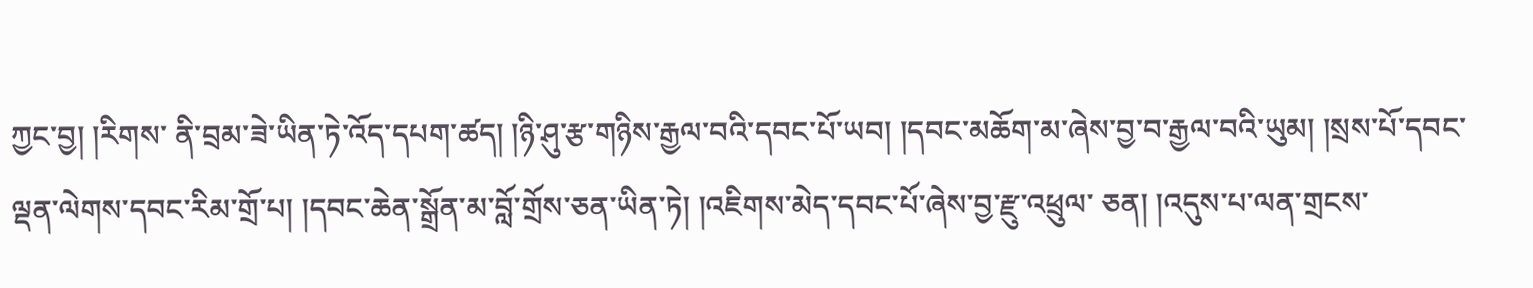ཀྱང་བྱ། །རིགས་ ནི་བྲམ་ཟེ་ཡིན་ཏེ་འོད་དཔག་ཚད། །ཉི་ཤུ་རྩ་གཉིས་རྒྱལ་བའི་དབང་པོ་ཡབ། །དབང་མཆོག་མ་ཞེས་བྱ་བ་རྒྱལ་བའི་ཡུམ། །སྲས་པོ་དབང་ལྡན་ལེགས་དབང་རིམ་གྲོ་པ། །དབང་ཆེན་སྒྲོན་མ་བློ་གྲོས་ཅན་ཡིན་ཏེ། །འཇིགས་མེད་དབང་པོ་ཞེས་བྱ་རྫུ་འཕྲུལ་ ཅན། །འདུས་པ་ལན་གྲངས་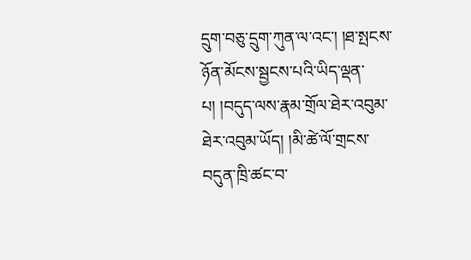དྲུག་བཅུ་དྲུག་ཀུན་ལ་འང་། །ཐ་སྤངས་ཉོན་མོངས་སྦྱངས་པའི་ཡིད་ལྡན་པ། །བདུད་ལས་རྣམ་གྲོལ་ཐེར་འབུམ་ཐེར་འབུམ་ཡོད། །མི་ཚེ་ལོ་གྲངས་བདུན་ཁྲི་ཚང་བ་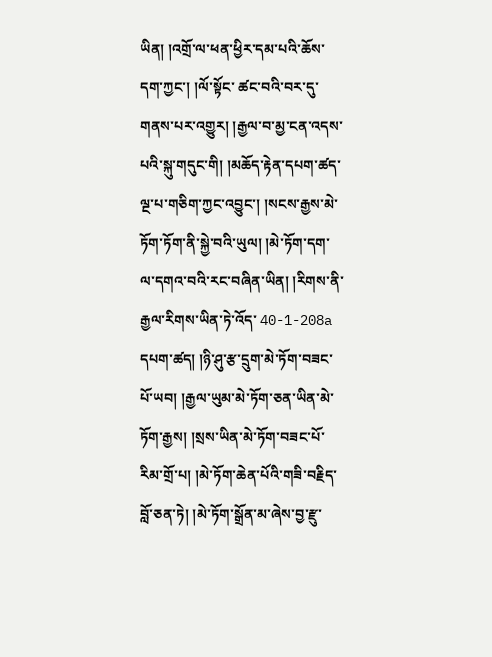ཡིན། །འགྲོ་ལ་ཕན་ཕྱིར་དམ་པའི་ཆོས་དག་ཀྱང་། །ལོ་སྟོང་ ཚང་བའི་བར་དུ་གནས་པར་འགྱུར། །རྒྱལ་བ་མྱ་ངན་འདས་པའི་སྐུ་གདུང་གི། །མཆོད་རྟེན་དཔག་ཚད་ལྔ་པ་གཅིག་ཀྱང་འབྱུང་། །སངས་རྒྱས་མེ་ཏོག་ཏོག་ནི་སྐྱེ་བའི་ཡུལ། །མེ་ཏོག་དག་ལ་དགའ་བའི་རང་བཞིན་ཡིན། །རིགས་ནི་རྒྱལ་རིགས་ཡིན་ཏེ་འོད་ 40-1-208a དཔག་ཚད། །ཉི་ཤུ་རྩ་དྲུག་མེ་ཏོག་བཟང་པོ་ཡབ། །རྒྱལ་ཡུམ་མེ་ཏོག་ཅན་ཡིན་མེ་ཏོག་རྒྱས། །སྲས་ཡིན་མེ་ཏོག་བཟང་པོ་རིམ་གྲོ་པ། །མེ་ཏོག་ཆེན་པོའི་གཟི་བརྗིད་བློ་ཅན་ཏེ། །མེ་ཏོག་སྒྲོན་མ་ཞེས་བྱ་རྫུ་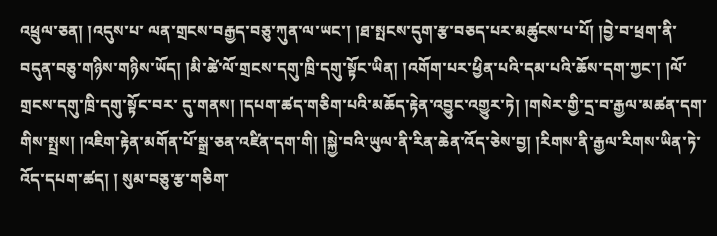འཕྲུལ་ཅན། །འདུས་པ་ ལན་གྲངས་བརྒྱད་བཅུ་ཀུན་ལ་ཡང་། །ཐ་སྤངས་དུག་རྩ་བཅད་པར་མཚུངས་པ་པོ། །བྱེ་བ་ཕྲག་ནི་བདུན་བཅུ་གཉིས་གཉིས་ཡོད། །མི་ཚེ་ལོ་གྲངས་དགུ་ཁྲི་དགུ་སྟོང་ཡིན། །འགོག་པར་ཕྱིན་པའི་དམ་པའི་ཆོས་དག་ཀྱང་། །ལོ་གྲངས་དགུ་ཁྲི་དགུ་སྟོང་བར་ དུ་གནས། །དཔག་ཚད་གཅིག་པའི་མཆོད་རྟེན་འབྱུང་འགྱུར་ཏེ། །གསེར་གྱི་དྲ་བ་རྒྱལ་མཚན་དག་གིས་སྤྲས། །འཇིག་རྟེན་མགོན་པོ་སྒྲ་ཅན་འཛིན་དག་གི། །སྐྱེ་བའི་ཡུལ་ནི་རིན་ཆེན་འོད་ཅེས་བྱ། །རིགས་ནི་རྒྱལ་རིགས་ཡིན་ཏེ་འོད་དཔག་ཚད། ། སུམ་བཅུ་རྩ་གཅིག་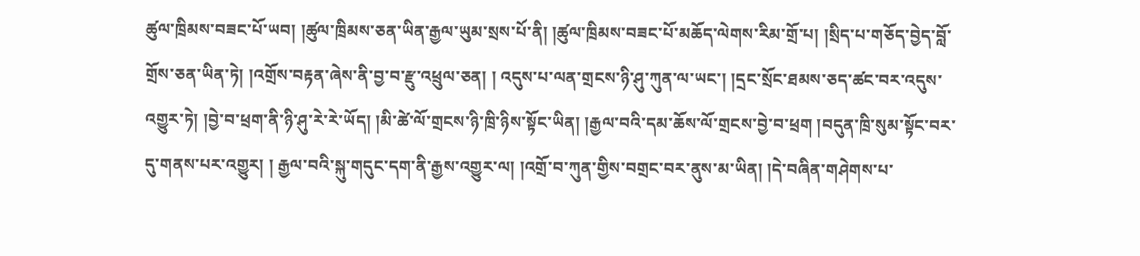ཚུལ་ཁྲིམས་བཟང་པོ་ཡབ། །ཚུལ་ཁྲིམས་ཅན་ཡིན་རྒྱལ་ཡུམ་སྲས་པོ་ནི། །ཚུལ་ཁྲིམས་བཟང་པོ་མཆོད་ལེགས་རིམ་གྲོ་པ། །སྲིད་པ་གཅོད་བྱེད་བློ་གྲོས་ཅན་ཡིན་ཏེ། །འགྲོས་བརྟན་ཞེས་ནི་བྱ་བ་རྫུ་འཕྲུལ་ཅན། ། འདུས་པ་ལན་གྲངས་ཉི་ཤུ་ཀུན་ལ་ཡང་། །དྲང་སྲོང་ཐམས་ཅད་ཚང་བར་འདུས་འགྱུར་ཏེ། །བྱེ་བ་ཕྲག་ནི་ཉི་ཤུ་རེ་རེ་ཡོད། །མི་ཚེ་ལོ་གྲངས་ཉི་ཁྲི་ཉིས་སྟོང་ཡིན། །རྒྱལ་བའི་དམ་ཆོས་ལོ་གྲངས་བྱེ་བ་ཕྲག །བདུན་ཁྲི་སུམ་སྟོང་བར་དུ་གནས་པར་འགྱུར། ། རྒྱལ་བའི་སྐུ་གདུང་དག་ནི་རྒྱས་འགྱུར་ལ། །འགྲོ་བ་ཀུན་གྱིས་བགྲང་བར་ནུས་མ་ཡིན། །དེ་བཞིན་གཤེགས་པ་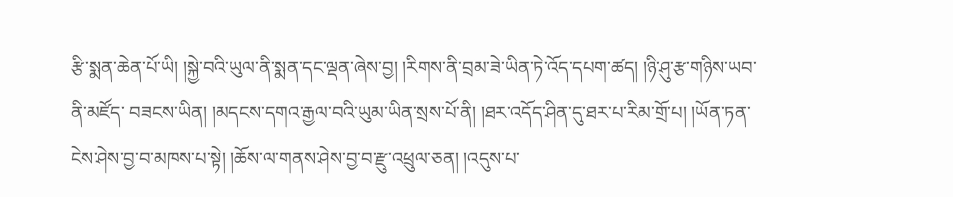རྩི་སྨན་ཆེན་པོ་ཡི། །སྐྱེ་བའི་ཡུལ་ནི་སྨན་དང་ལྡན་ཞེས་བྱ། །རིགས་ནི་བྲམ་ཟེ་ཡིན་ཏེ་འོད་དཔག་ཚད། །ཉི་ཤུ་རྩ་གཉིས་ཡབ་ནི་མཛོད་ བཟངས་ཡིན། །མདངས་དགའ་རྒྱལ་བའི་ཡུམ་ཡིན་སྲས་པོ་ནི། །ཐར་འདོད་ཤིན་དུ་ཐར་པ་རིམ་གྲོ་པ། །ཡོན་ཏན་ངེས་ཤེས་བྱ་བ་མཁས་པ་སྟེ། །ཆོས་ལ་གནས་ཤེས་བྱ་བ་རྫུ་འཕྲུལ་ཅན། །འདུས་པ་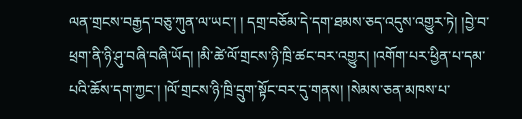ལན་གྲངས་བརྒྱད་བཅུ་ཀུན་ལ་ཡང་། ། དགྲ་བཅོམ་དེ་དག་ཐམས་ཅད་འདུས་འགྱུར་ཏེ། །བྱེ་བ་ཕྲག་ནི་ཉི་ཤུ་བཞི་བཞི་ཡོད། །མི་ཚེ་ལོ་གྲངས་ཉི་ཁྲི་ཚང་བར་འགྱུར། །འགོག་པར་ཕྱིན་པ་དམ་པའི་ཆོས་དག་ཀྱང་། །ལོ་གྲངས་ཉི་ཁྲི་དྲུག་སྟོང་བར་དུ་གནས། །སེམས་ཅན་མཁས་པ་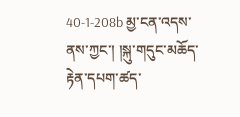40-1-208b མྱ་ངན་འདས་ནས་ཀྱང་། །སྐུ་གདུང་མཆོད་རྟེན་དཔག་ཚད་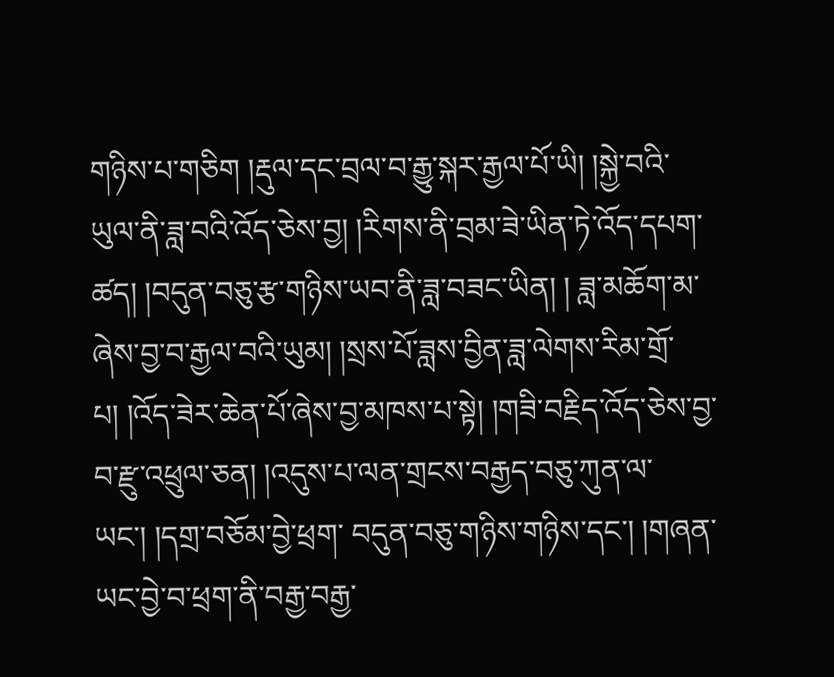གཉིས་པ་གཅིག །རྡུལ་དང་བྲལ་བ་རྒྱུ་སྐར་རྒྱལ་པོ་ཡི། །སྐྱེ་བའི་ཡུལ་ནི་ཟླ་བའི་འོད་ཅེས་བྱ། །རིགས་ནི་བྲམ་ཟེ་ཡིན་ཏེ་འོད་དཔག་ཚད། །བདུན་བཅུ་རྩ་གཉིས་ཡབ་ནི་ཟླ་བཟང་ཡིན། ། ཟླ་མཆོག་མ་ཞེས་བྱ་བ་རྒྱལ་བའི་ཡུམ། །སྲས་པོ་ཟླས་བྱིན་ཟླ་ལེགས་རིམ་གྲོ་པ། །འོད་ཟེར་ཆེན་པོ་ཞེས་བྱ་མཁས་པ་སྟེ། །གཟི་བརྗིད་འོད་ཅེས་བྱ་བ་རྫུ་འཕྲུལ་ཅན། །འདུས་པ་ལན་གྲངས་བརྒྱད་བཅུ་ཀུན་ལ་ཡང་། །དགྲ་བཅོམ་བྱེ་ཕྲག་ བདུན་བཅུ་གཉིས་གཉིས་དང་། །གཞན་ཡང་བྱེ་བ་ཕྲག་ནི་བརྒྱ་བརྒྱ་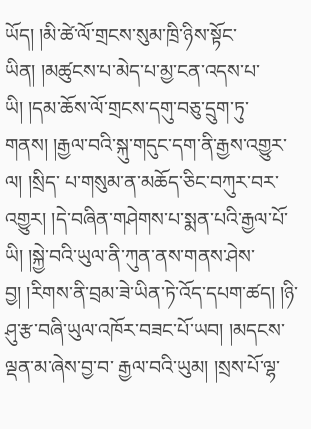ཡོད། །མི་ཚེ་ལོ་གྲངས་སུམ་ཁྲི་ཉིས་སྟོང་ཡིན། །མཚུངས་པ་མེད་པ་མྱ་ངན་འདས་པ་ཡི། །དམ་ཆོས་ལོ་གྲངས་དགུ་བཅུ་དྲུག་ཏུ་གནས། །རྒྱལ་བའི་སྐུ་གདུང་དག་ནི་རྒྱས་འགྱུར་ལ། །སྲིད་ པ་གསུམ་ན་མཆོད་ཅིང་བཀུར་བར་འགྱུར། །དེ་བཞིན་གཤེགས་པ་སྨན་པའི་རྒྱལ་པོ་ཡི། །སྐྱེ་བའི་ཡུལ་ནི་ཀུན་ནས་གནས་ཤེས་བྱ། །རིགས་ནི་བྲམ་ཟེ་ཡིན་ཏེ་འོད་དཔག་ཚད། །ཉི་ཤུ་རྩ་བཞི་ཡུལ་འཁོར་བཟང་པོ་ཡབ། །མདངས་ལྡན་མ་ཞེས་བྱ་བ་ རྒྱལ་བའི་ཡུམ། །སྲས་པོ་ལྷ་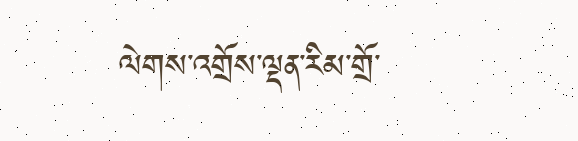ལེགས་འགྲོས་ལྡན་རིམ་གྲོ་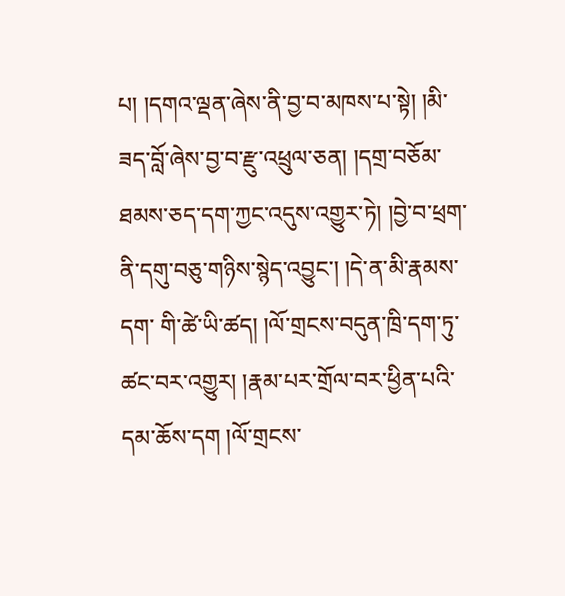པ། །དགའ་ལྡན་ཞེས་ནི་བྱ་བ་མཁས་པ་སྟེ། །མི་ཟད་བློ་ཞེས་བྱ་བ་རྫུ་འཕྲུལ་ཅན། །དགྲ་བཅོམ་ཐམས་ཅད་དག་ཀྱང་འདུས་འགྱུར་ཏེ། །བྱེ་བ་ཕྲག་ནི་དགུ་བཅུ་གཉིས་སྙེད་འབྱུང་། །དེ་ན་མི་རྣམས་དག་ གི་ཚེ་ཡི་ཚད། །ལོ་གྲངས་བདུན་ཁྲི་དག་ཏུ་ཚང་བར་འགྱུར། །རྣམ་པར་གྲོལ་བར་ཕྱིན་པའི་དམ་ཆོས་དག །ལོ་གྲངས་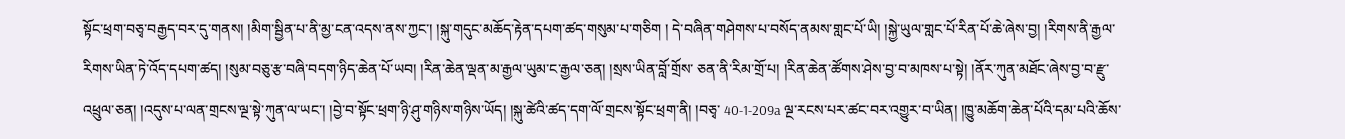སྟོང་ཕྲག་བཅྭ་བརྒྱད་བར་དུ་གནས། །མིག་སྦྱིན་པ་ནི་མྱ་ངན་འདས་ནས་ཀྱང་། །སྐུ་གདུང་མཆོད་རྟེན་དཔག་ཚད་གསུམ་པ་གཅིག ། དེ་བཞིན་གཤེགས་པ་བསོད་ནམས་གླང་པོ་ཡི། །སྐྱེ་ཡུལ་གླང་པོ་རིན་པོ་ཆེ་ཞེས་བྱ། །རིགས་ནི་རྒྱལ་རིགས་ཡིན་ཏེ་འོད་དཔག་ཚད། །སུམ་བཅུ་རྩ་བཞི་བདག་ཉིད་ཆེན་པོ་ཡབ། །རིན་ཆེན་ལྡན་མ་རྒྱལ་ཡུམ་ང་རྒྱལ་ཅན། །སྲས་ཡིན་བློ་གྲོས་ ཅན་ནི་རིམ་གྲོ་པ། །རིན་ཆེན་ཚོགས་ཤེས་བྱ་བ་མཁས་པ་སྟེ། །ནོར་ཀུན་མཐོང་ཞེས་བྱ་བ་རྫུ་འཕྲུལ་ཅན། །འདུས་པ་ལན་གྲངས་ལྔ་སྟེ་ཀུན་ལ་ཡང་། །བྱེ་བ་སྟོང་ཕྲག་ཉི་ཤུ་གཉིས་གཉིས་ཡོད། །སྐུ་ཚེའི་ཚད་དག་ལོ་གྲངས་སྟོང་ཕྲག་ནི། །བཅྭ་ 40-1-209a ལྔ་རངས་པར་ཚང་བར་འགྱུར་བ་ཡིན། །ཁྱུ་མཆོག་ཆེན་པོའི་དམ་པའི་ཆོས་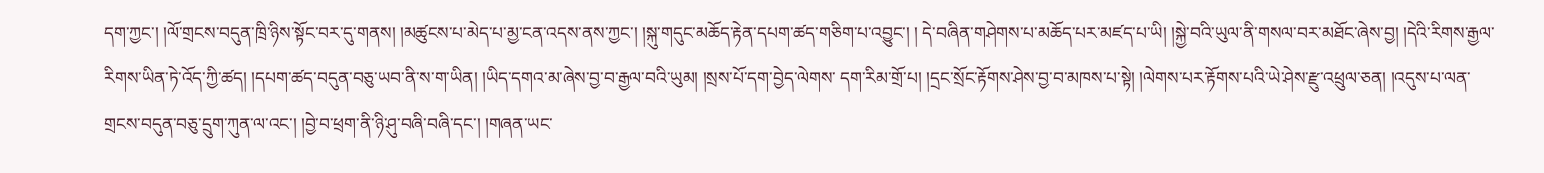དག་ཀྱང་། །ལོ་གྲངས་བདུན་ཁྲི་ཉིས་སྟོང་བར་དུ་གནས། །མཚུངས་པ་མེད་པ་མྱ་ངན་འདས་ནས་ཀྱང་། །སྐུ་གདུང་མཆོད་རྟེན་དཔག་ཚད་གཅིག་པ་འབྱུང་། ། དེ་བཞིན་གཤེགས་པ་མཆོད་པར་མཛད་པ་ཡི། །སྐྱེ་བའི་ཡུལ་ནི་གསལ་བར་མཐོང་ཞེས་བྱ། །དེའི་རིགས་རྒྱལ་རིགས་ཡིན་ཏེ་འོད་ཀྱི་ཚད། །དཔག་ཚད་བདུན་བཅུ་ཡབ་ནི་ས་ག་ཡིན། །ཡིད་དགའ་མ་ཞེས་བྱ་བ་རྒྱལ་བའི་ཡུམ། །སྲས་པོ་དག་བྱེད་ལེགས་ དག་རིམ་གྲོ་པ། །དྲང་སྲོང་རྟོགས་ཤེས་བྱ་བ་མཁས་པ་སྟེ། །ལེགས་པར་རྟོགས་པའི་ཡེ་ཤེས་རྫུ་འཕྲུལ་ཅན། །འདུས་པ་ལན་གྲངས་བདུན་བཅུ་དྲུག་ཀུན་ལ་འང་། །བྱེ་བ་ཕྲག་ནི་ཉི་ཤུ་བཞི་བཞི་དང་། །གཞན་ཡང་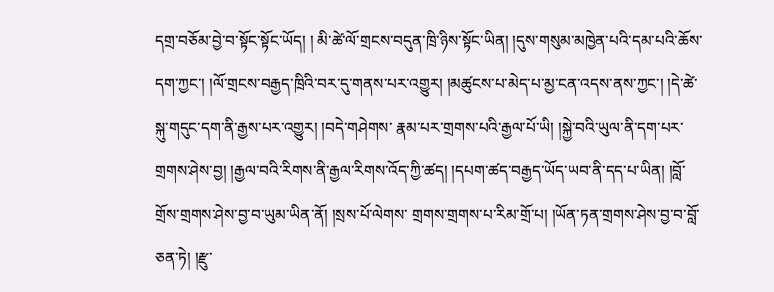དགྲ་བཅོམ་བྱེ་བ་སྟོང་སྟོང་ཡོད། ། མི་ཚེ་ལོ་གྲངས་བདུན་ཁྲི་ཉིས་སྟོང་ཡིན། །དུས་གསུམ་མཁྱེན་པའི་དམ་པའི་ཆོས་དག་ཀྱང་། །ལོ་གྲངས་བརྒྱད་ཁྲིའི་བར་དུ་གནས་པར་འགྱུར། །མཚུངས་པ་མེད་པ་མྱ་ངན་འདས་ནས་ཀྱང་། །དེ་ཚེ་སྐུ་གདུང་དག་ནི་རྒྱས་པར་འགྱུར། །བདེ་གཤེགས་ རྣམ་པར་གྲགས་པའི་རྒྱལ་པོ་ཡི། །སྐྱེ་བའི་ཡུལ་ནི་དག་པར་གྲགས་ཤེས་བྱ། །རྒྱལ་བའི་རིགས་ནི་རྒྱལ་རིགས་འོད་ཀྱི་ཚད། །དཔག་ཚད་བརྒྱད་ཡོད་ཡབ་ནི་དད་པ་ཡིན། །བློ་གྲོས་གྲགས་ཤེས་བྱ་བ་ཡུམ་ཡིན་ནོ། །སྲས་པོ་ལེགས་ གྲགས་གྲགས་པ་རིམ་གྲོ་པ། །ཡོན་ཏན་གྲགས་ཤེས་བྱ་བ་བློ་ཅན་ཏེ། །རྫུ་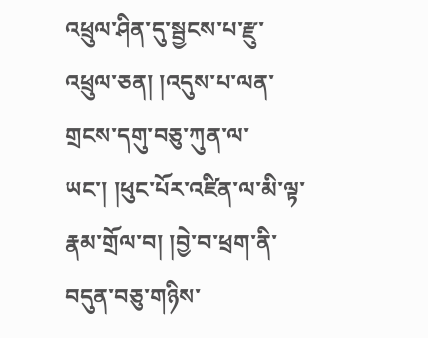འཕྲུལ་ཤིན་དུ་སྦྱངས་པ་རྫུ་འཕྲུལ་ཅན། །འདུས་པ་ལན་གྲངས་དགུ་བཅུ་ཀུན་ལ་ཡང་། །ཕུང་པོར་འཛིན་ལ་མི་ལྟ་རྣམ་གྲོལ་བ། །བྱེ་བ་ཕྲག་ནི་བདུན་བཅུ་གཉིས་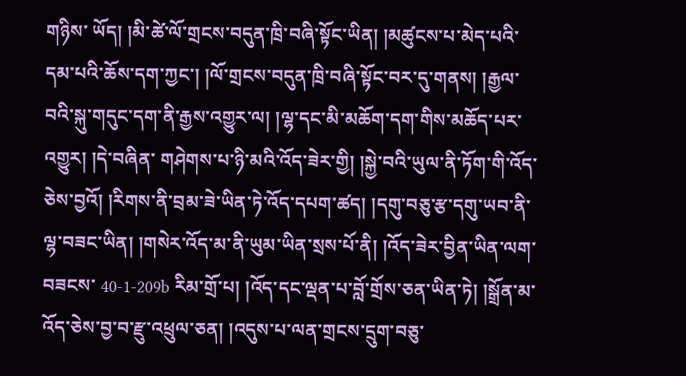གཉིས་ ཡོད། །མི་ཚེ་ལོ་གྲངས་བདུན་ཁྲི་བཞི་སྟོང་ཡིན། །མཚུངས་པ་མེད་པའི་དམ་པའི་ཆོས་དག་ཀྱང་། །ལོ་གྲངས་བདུན་ཁྲི་བཞི་སྟོང་བར་དུ་གནས། །རྒྱལ་བའི་སྐུ་གདུང་དག་ནི་རྒྱས་འགྱུར་ལ། །ལྷ་དང་མི་མཆོག་དག་གིས་མཆོད་པར་འགྱུར། །དེ་བཞིན་ གཤེགས་པ་ཉི་མའི་འོད་ཟེར་གྱི། །སྐྱེ་བའི་ཡུལ་ནི་ཏོག་གི་འོད་ཅེས་བྱའོ། །རིགས་ནི་བྲམ་ཟེ་ཡིན་ཏེ་འོད་དཔག་ཚད། །དགུ་བཅུ་རྩ་དགུ་ཡབ་ནི་ལྷ་བཟང་ཡིན། །གསེར་འོད་མ་ནི་ཡུམ་ཡིན་སྲས་པོ་ནི། །འོད་ཟེར་བྱིན་ཡིན་ལག་བཟངས་ 40-1-209b རིམ་གྲོ་པ། །འོད་དང་ལྡན་པ་བློ་གྲོས་ཅན་ཡིན་ཏེ། །སྒྲོན་མ་འོད་ཅེས་བྱ་བ་རྫུ་འཕྲུལ་ཅན། །འདུས་པ་ལན་གྲངས་དྲུག་བཅུ་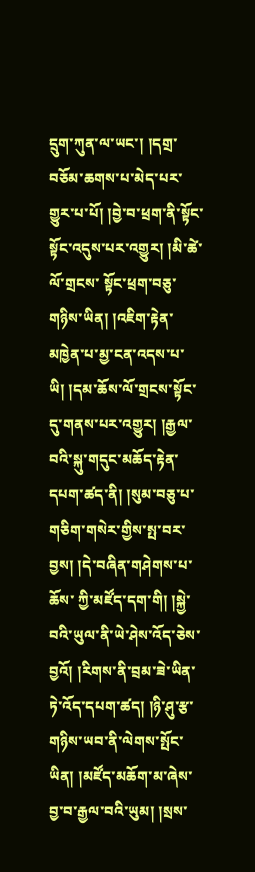དྲུག་ཀུན་ལ་ཡང་། །དགྲ་བཅོམ་ཆགས་པ་མེད་པར་གྱུར་པ་པོ། །བྱེ་བ་ཕྲག་ནི་སྟོང་སྟོང་འདུས་པར་འགྱུར། །མི་ཚེ་ལོ་གྲངས་ སྟོང་ཕྲག་བཅུ་གཉིས་ཡིན། །འཇིག་རྟེན་མཁྱེན་པ་མྱ་ངན་འདས་པ་ཡི། །དམ་ཆོས་ལོ་གྲངས་སྟོང་དུ་གནས་པར་འགྱུར། །རྒྱལ་བའི་སྐུ་གདུང་མཆོད་རྟེན་དཔག་ཚད་ནི། །སུམ་བཅུ་པ་གཅིག་གསེར་གྱིས་སྤ་བར་བྱས། །དེ་བཞིན་གཤེགས་པ་ཆོས་ ཀྱི་མཛོད་དག་གི། །སྐྱེ་བའི་ཡུལ་ནི་ཡེ་ཤེས་འོད་ཅེས་བྱའོ། །རིགས་ནི་བྲམ་ཟེ་ཡིན་ཏེ་འོད་དཔག་ཚད། །ཉི་ཤུ་རྩ་གཉིས་ཡབ་ནི་ལེགས་སྤོང་ཡིན། །མཛོད་མཆོག་མ་ཞེས་བྱ་བ་རྒྱལ་བའི་ཡུམ། །སྲས་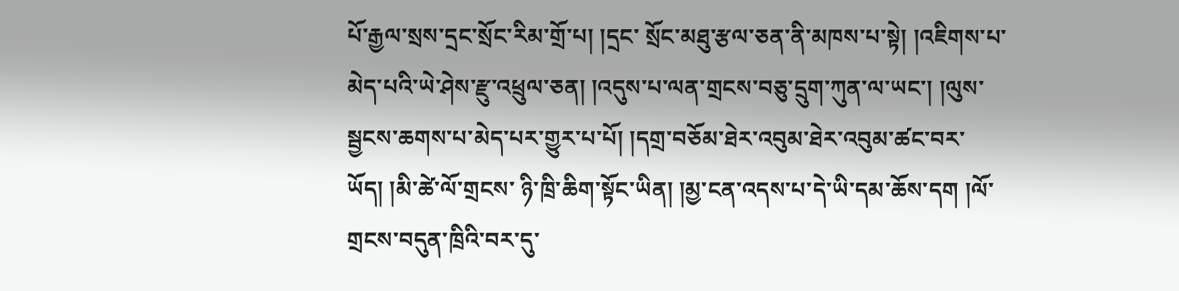པོ་རྒྱལ་སྲས་དྲང་སྲོང་རིམ་གྲོ་པ། །དྲང་ སྲོང་མཐུ་རྩལ་ཅན་ནི་མཁས་པ་སྟེ། །འཇིགས་པ་མེད་པའི་ཡེ་ཤེས་རྫུ་འཕྲུལ་ཅན། །འདུས་པ་ལན་གྲངས་བཅུ་དྲུག་ཀུན་ལ་ཡང་། །ལུས་སྦྱངས་ཆགས་པ་མེད་པར་གྱུར་པ་པོ། །དགྲ་བཅོམ་ཐེར་འབུམ་ཐེར་འབུམ་ཚང་བར་ཡོད། །མི་ཚེ་ལོ་གྲངས་ ཉི་ཁྲི་ཆིག་སྟོང་ཡིན། །མྱ་ངན་འདས་པ་དེ་ཡི་དམ་ཆོས་དག །ལོ་གྲངས་བདུན་ཁྲིའི་བར་དུ་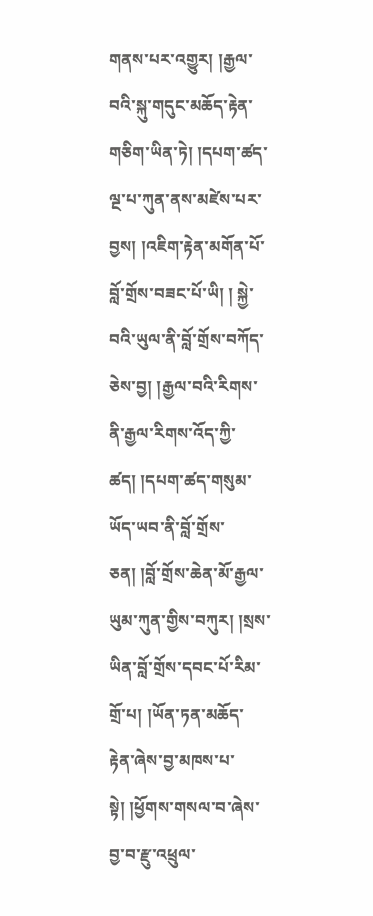གནས་པར་འགྱུར། །རྒྱལ་བའི་སྐུ་གདུང་མཆོད་རྟེན་གཅིག་ཡིན་ཏེ། །དཔག་ཚད་ལྔ་པ་ཀུན་ནས་མཛེས་པར་བྱས། །འཇིག་རྟེན་མགོན་པོ་བློ་གྲོས་བཟང་པོ་ཡི། ། སྐྱེ་བའི་ཡུལ་ནི་བློ་གྲོས་བཀོད་ཅེས་བྱ། །རྒྱལ་བའི་རིགས་ནི་རྒྱལ་རིགས་འོད་ཀྱི་ཚད། །དཔག་ཚད་གསུམ་ཡོད་ཡབ་ནི་བློ་གྲོས་ཅན། །བློ་གྲོས་ཆེན་མོ་རྒྱལ་ཡུམ་ཀུན་གྱིས་བཀུར། །སྲས་ཡིན་བློ་གྲོས་དབང་པོ་རིམ་གྲོ་པ། །ཡོན་ཏན་མཆོད་ རྟེན་ཞེས་བྱ་མཁས་པ་སྟེ། །ཕྱོགས་གསལ་བ་ཞེས་བྱ་བ་རྫུ་འཕྲུལ་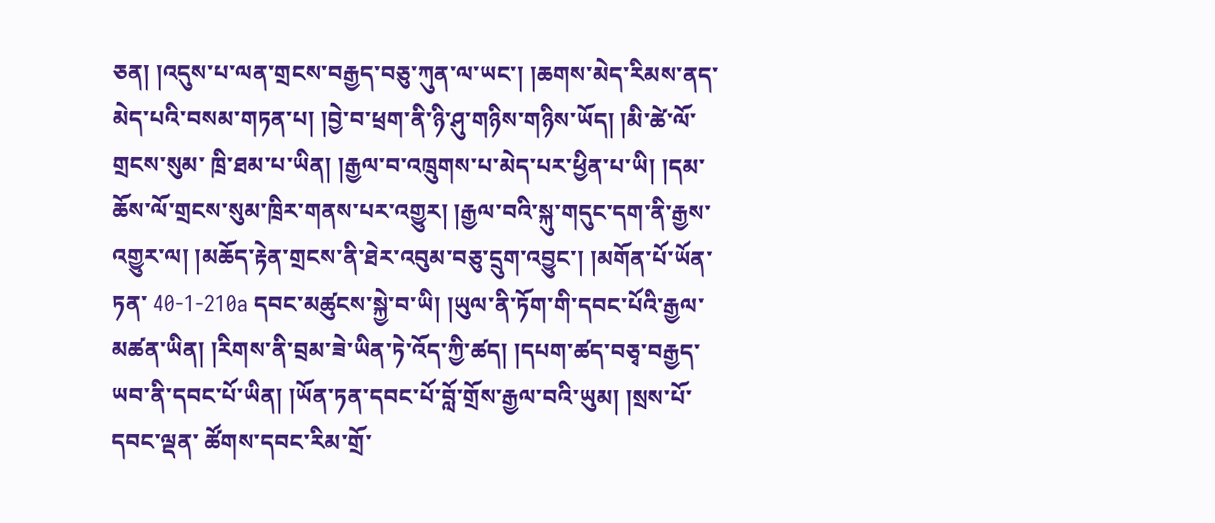ཅན། །འདུས་པ་ལན་གྲངས་བརྒྱད་བཅུ་ཀུན་ལ་ཡང་། །ཆགས་མེད་རིམས་ནད་མེད་པའི་བསམ་གཏན་པ། །བྱེ་བ་ཕྲག་ནི་ཉི་ཤུ་གཉིས་གཉིས་ཡོད། །མི་ཚེ་ལོ་གྲངས་སུམ་ ཁྲི་ཐམ་པ་ཡིན། །རྒྱལ་བ་འཁྲུགས་པ་མེད་པར་ཕྱིན་པ་ཡི། །དམ་ཆོས་ལོ་གྲངས་སུམ་ཁྲིར་གནས་པར་འགྱུར། །རྒྱལ་བའི་སྐུ་གདུང་དག་ནི་རྒྱས་འགྱུར་ལ། །མཆོད་རྟེན་གྲངས་ནི་ཐེར་འབུམ་བཅུ་དྲུག་འབྱུང་། །མགོན་པོ་ཡོན་ཏན་ 40-1-210a དབང་མཚུངས་སྐྱེ་བ་ཡི། །ཡུལ་ནི་ཏོག་གི་དབང་པོའི་རྒྱལ་མཚན་ཡིན། །རིགས་ནི་བྲམ་ཟེ་ཡིན་ཏེ་འོད་ཀྱི་ཚད། །དཔག་ཚད་བཅྭ་བརྒྱད་ཡབ་ནི་དབང་པོ་ཡིན། །ཡོན་ཏན་དབང་པོ་བློ་གྲོས་རྒྱལ་བའི་ཡུམ། །སྲས་པོ་དབང་ལྡན་ ཚོགས་དབང་རིམ་གྲོ་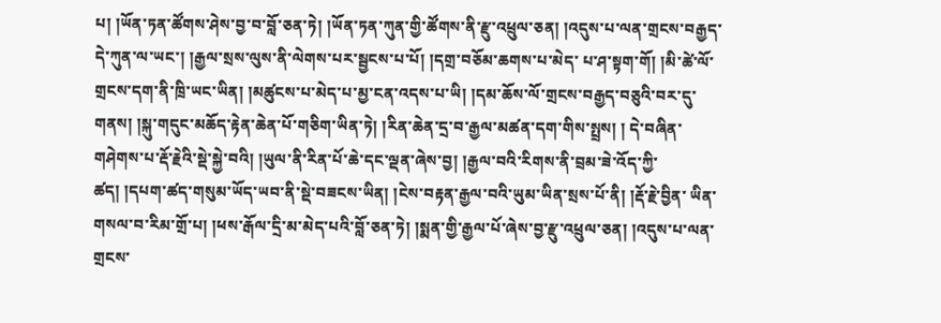པ། །ཡོན་ཏན་ཚོགས་ཤེས་བྱ་བ་བློ་ཅན་ཏེ། །ཡོན་ཏན་ཀུན་གྱི་ཚོགས་ནི་རྫུ་འཕྲུལ་ཅན། །འདུས་པ་ལན་གྲངས་བརྒྱད་དེ་ཀུན་ལ་ཡང་། །རྒྱལ་སྲས་ལུས་ནི་ལེགས་པར་སྦྱངས་པ་པོ། །དགྲ་བཅོམ་ཆགས་པ་མེད་ པ་ཤ་སྟག་གོ། །མི་ཚེ་ལོ་གྲངས་དག་ནི་ཁྲི་ཡང་ཡིན། །མཚུངས་པ་མེད་པ་མྱ་ངན་འདས་པ་ཡི། །དམ་ཆོས་ལོ་གྲངས་བརྒྱད་བཅུའི་བར་དུ་གནས། །སྐུ་གདུང་མཆོད་རྟེན་ཆེན་པོ་གཅིག་ཡིན་ཏེ། །རིན་ཆེན་དྲ་བ་རྒྱལ་མཚན་དག་གིས་སྤྲས། ། དེ་བཞིན་གཤེགས་པ་རྡོ་རྗེའི་སྡེ་སྐྱེ་བའི། །ཡུལ་ནི་རིན་པོ་ཆེ་དང་ལྡན་ཞེས་བྱ། །རྒྱལ་བའི་རིགས་ནི་བྲམ་ཟེ་འོད་ཀྱི་ཚད། །དཔག་ཚད་གསུམ་ཡོད་ཡབ་ནི་སྡེ་བཟངས་ཡིན། །ངེས་བརྟན་རྒྱལ་བའི་ཡུམ་ཡིན་སྲས་པོ་ནི། །རྡོ་རྗེ་བྱིན་ ཡིན་གསལ་བ་རིམ་གྲོ་པ། །ཕས་རྒོལ་དྲི་མ་མེད་པའི་བློ་ཅན་ཏེ། །སྨན་གྱི་རྒྱལ་པོ་ཞེས་བྱ་རྫུ་འཕྲུལ་ཅན། །འདུས་པ་ལན་གྲངས་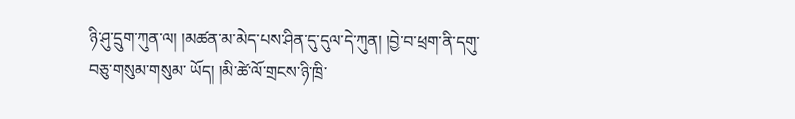ཉི་ཤུ་དྲུག་ཀུན་ལ། །མཚན་མ་མེད་པས་ཤིན་དུ་དུལ་དེ་ཀུན། །བྱེ་བ་ཕྲག་ནི་དགུ་བཅུ་གསུམ་གསུམ་ ཡོད། །མི་ཚེ་ལོ་གྲངས་ཉི་ཁྲི་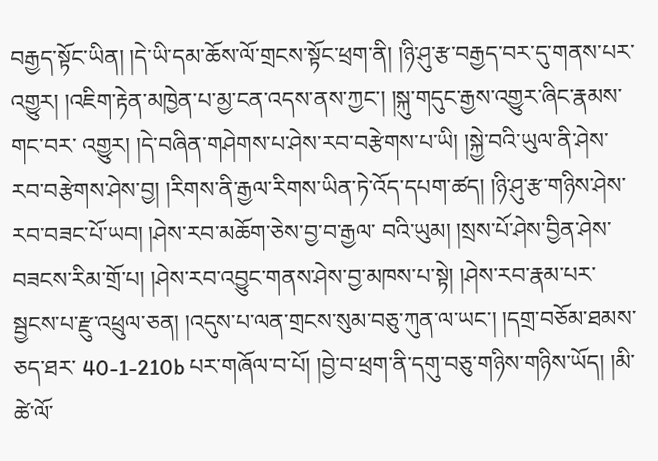བརྒྱད་སྟོང་ཡིན། །དེ་ཡི་དམ་ཆོས་ལོ་གྲངས་སྟོང་ཕྲག་ནི། །ཉི་ཤུ་རྩ་བརྒྱད་བར་དུ་གནས་པར་འགྱུར། །འཇིག་རྟེན་མཁྱེན་པ་མྱ་ངན་འདས་ནས་ཀྱང་། །སྐུ་གདུང་རྒྱས་འགྱུར་ཞིང་རྣམས་གང་བར་ འགྱུར། །དེ་བཞིན་གཤེགས་པ་ཤེས་རབ་བརྩེགས་པ་ཡི། །སྐྱེ་བའི་ཡུལ་ནི་ཤེས་རབ་བརྩེགས་ཤེས་བྱ། །རིགས་ནི་རྒྱལ་རིགས་ཡིན་ཏེ་འོད་དཔག་ཚད། །ཉི་ཤུ་རྩ་གཉིས་ཤེས་རབ་བཟང་པོ་ཡབ། །ཤེས་རབ་མཆོག་ཅེས་བྱ་བ་རྒྱལ་ བའི་ཡུམ། །སྲས་པོ་ཤེས་བྱིན་ཤེས་བཟངས་རིམ་གྲོ་པ། །ཤེས་རབ་འབྱུང་གནས་ཤེས་བྱ་མཁས་པ་སྟེ། །ཤེས་རབ་རྣམ་པར་སྦྱངས་པ་རྫུ་འཕྲུལ་ཅན། །འདུས་པ་ལན་གྲངས་སུམ་བཅུ་ཀུན་ལ་ཡང་། །དགྲ་བཅོམ་ཐམས་ཅད་ཐར་ 40-1-210b པར་གཞོལ་བ་པོ། །བྱེ་བ་ཕྲག་ནི་དགུ་བཅུ་གཉིས་གཉིས་ཡོད། །མི་ཚེ་ལོ་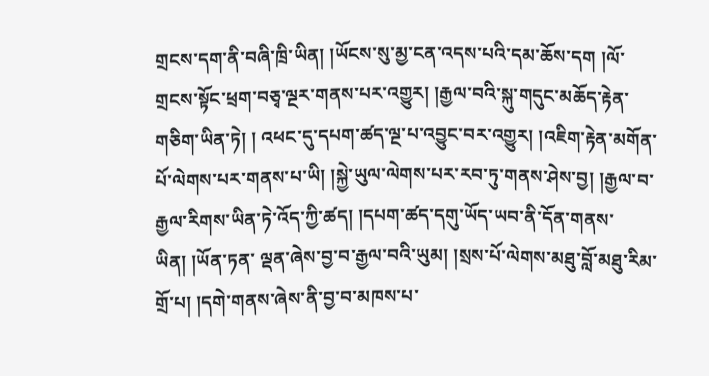གྲངས་དག་ནི་བཞི་ཁྲི་ཡིན། །ཡོངས་སུ་མྱ་ངན་འདས་པའི་དམ་ཆོས་དག །ལོ་གྲངས་སྟོང་ཕྲག་བཅྭ་ལྔར་གནས་པར་འགྱུར། །རྒྱལ་བའི་སྐུ་གདུང་མཆོད་རྟེན་གཅིག་ཡིན་ཏེ། ། འཕང་དུ་དཔག་ཚད་ལྔ་པ་འབྱུང་བར་འགྱུར། །འཇིག་རྟེན་མགོན་པོ་ལེགས་པར་གནས་པ་ཡི། །སྐྱེ་ཡུལ་ལེགས་པར་རབ་ཏུ་གནས་ཤེས་བྱ། །རྒྱལ་བ་རྒྱལ་རིགས་ཡིན་ཏེ་འོད་ཀྱི་ཚད། །དཔག་ཚད་དགུ་ཡོད་ཡབ་ནི་དོན་གནས་ཡིན། །ཡོན་ཏན་ ལྡན་ཞེས་བྱ་བ་རྒྱལ་བའི་ཡུམ། །སྲས་པོ་ལེགས་མཐུ་བློ་མཐུ་རིམ་གྲོ་པ། །དགེ་གནས་ཞེས་ནི་བྱ་བ་མཁས་པ་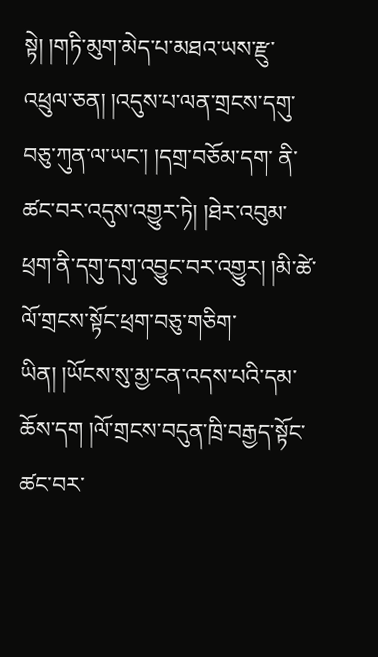སྟེ། །གཏི་མུག་མེད་པ་མཐའ་ཡས་རྫུ་འཕྲུལ་ཅན། །འདུས་པ་ལན་གྲངས་དགུ་བཅུ་ཀུན་ལ་ཡང་། །དགྲ་བཅོམ་དག་ ནི་ཚང་བར་འདུས་འགྱུར་ཏེ། །ཐེར་འབུམ་ཕྲག་ནི་དགུ་དགུ་འབྱུང་བར་འགྱུར། །མི་ཚེ་ལོ་གྲངས་སྟོང་ཕྲག་བཅུ་གཅིག་ཡིན། །ཡོངས་སུ་མྱ་ངན་འདས་པའི་དམ་ཆོས་དག །ལོ་གྲངས་བདུན་ཁྲི་བརྒྱད་སྟོང་ཚང་བར་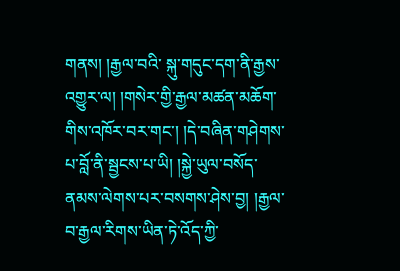གནས། །རྒྱལ་བའི་ སྐུ་གདུང་དག་ནི་རྒྱས་འགྱུར་ལ། །གསེར་གྱི་རྒྱལ་མཚན་མཆོག་གིས་འཁོར་བར་གང་། །དེ་བཞིན་གཤེགས་པ་བློ་ནི་སྦྱངས་པ་ཡི། །སྐྱེ་ཡུལ་བསོད་ནམས་ལེགས་པར་བསགས་ཤེས་བྱ། །རྒྱལ་བ་རྒྱལ་རིགས་ཡིན་ཏེ་འོད་ཀྱི་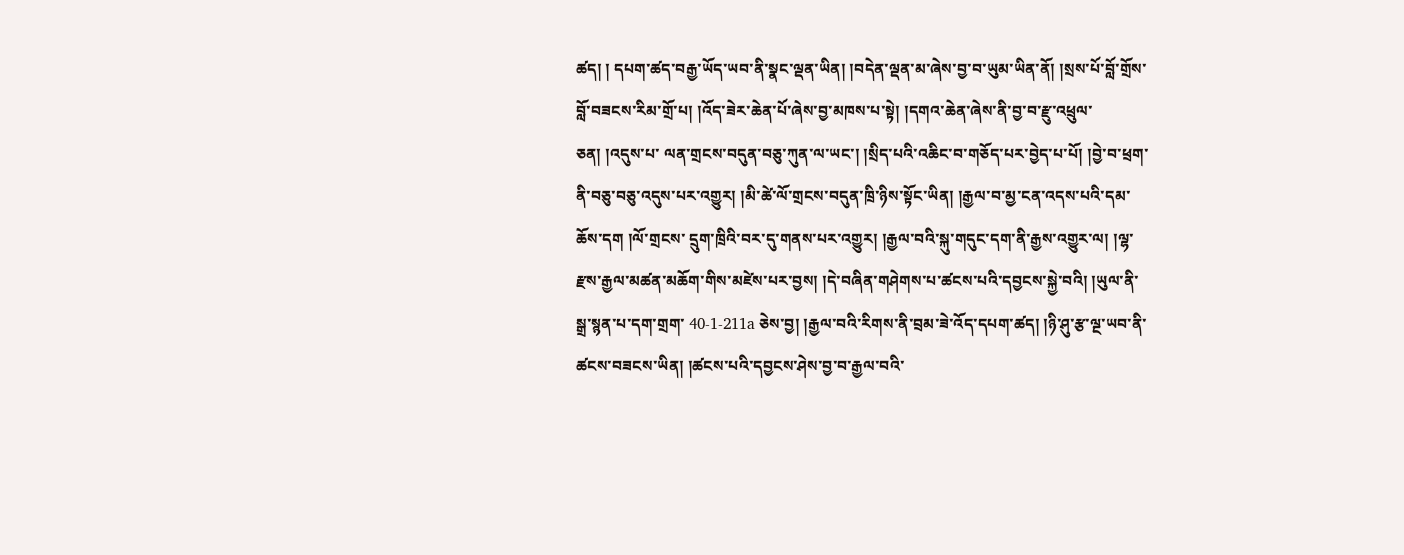ཚད། ། དཔག་ཚད་བརྒྱ་ཡོད་ཡབ་ནི་སྣང་ལྡན་ཡིན། །བདེན་ལྡན་མ་ཞེས་བྱ་བ་ཡུམ་ཡིན་ནོ། །སྲས་པོ་བློ་གྲོས་བློ་བཟངས་རིམ་གྲོ་པ། །འོད་ཟེར་ཆེན་པོ་ཞེས་བྱ་མཁས་པ་སྟེ། །དགའ་ཆེན་ཞེས་ནི་བྱ་བ་རྫུ་འཕྲུལ་ཅན། །འདུས་པ་ ལན་གྲངས་བདུན་བཅུ་ཀུན་ལ་ཡང་། །སྲིད་པའི་འཆིང་བ་གཅོད་པར་བྱེད་པ་པོ། །བྱེ་བ་ཕྲག་ནི་བཅུ་བཅུ་འདུས་པར་འགྱུར། །མི་ཚེ་ལོ་གྲངས་བདུན་ཁྲི་ཉིས་སྟོང་ཡིན། །རྒྱལ་བ་མྱ་ངན་འདས་པའི་དམ་ཆོས་དག །ལོ་གྲངས་ དྲུག་ཁྲིའི་བར་དུ་གནས་པར་འགྱུར། །རྒྱལ་བའི་སྐུ་གདུང་དག་ནི་རྒྱས་འགྱུར་ལ། །ལྷ་རྫས་རྒྱལ་མཚན་མཆོག་གིས་མཛེས་པར་བྱས། །དེ་བཞིན་གཤེགས་པ་ཚངས་པའི་དབྱངས་སྐྱེ་བའི། །ཡུལ་ནི་སྒྲ་སྙན་པ་དག་གྲག་ 40-1-211a ཅེས་བྱ། །རྒྱལ་བའི་རིགས་ནི་བྲམ་ཟེ་འོད་དཔག་ཚད། །ཉི་ཤུ་རྩ་ལྔ་ཡབ་ནི་ཚངས་བཟངས་ཡིན། །ཚངས་པའི་དབྱངས་ཤེས་བྱ་བ་རྒྱལ་བའི་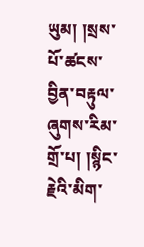ཡུམ། །སྲས་པོ་ཚངས་བྱིན་བརྟུལ་ཞུགས་རིམ་གྲོ་པ། །སྙིང་རྗེའི་མིག་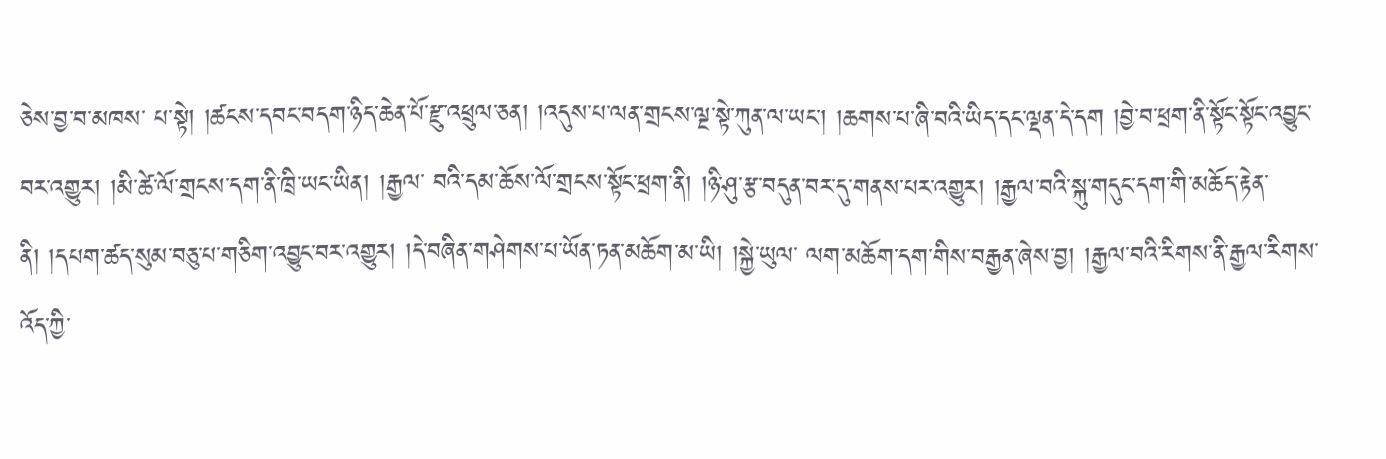ཅེས་བྱ་བ་མཁས་ པ་སྟེ། །ཚངས་དབང་བདག་ཉིད་ཆེན་པོ་རྫུ་འཕྲུལ་ཅན། །འདུས་པ་ལན་གྲངས་ལྔ་སྟེ་ཀུན་ལ་ཡང་། །ཆགས་པ་ཞི་བའི་ཡིད་དང་ལྡན་དེ་དག །བྱེ་བ་ཕྲག་ནི་སྟོང་སྟོང་འབྱུང་བར་འགྱུར། །མི་ཚེ་ལོ་གྲངས་དག་ནི་ཁྲི་ཡང་ཡིན། །རྒྱལ་ བའི་དམ་ཆོས་ལོ་གྲངས་སྟོང་ཕྲག་ནི། །ཉི་ཤུ་རྩ་བདུན་བར་དུ་གནས་པར་འགྱུར། །རྒྱལ་བའི་སྐུ་གདུང་དག་གི་མཆོད་རྟེན་ནི། །དཔག་ཚད་སུམ་བཅུ་པ་གཅིག་འབྱུང་བར་འགྱུར། །དེ་བཞིན་གཤེགས་པ་ཡོན་ཏན་མཆོག་མ་ཡི། །སྐྱེ་ཡུལ་ ལག་མཆོག་དག་གིས་བརྒྱན་ཞེས་བྱ། །རྒྱལ་བའི་རིགས་ནི་རྒྱལ་རིགས་འོད་ཀྱི་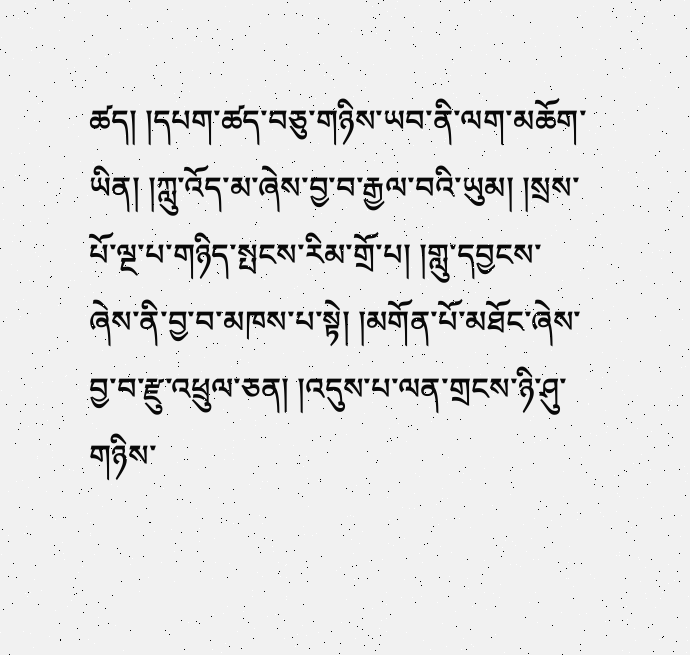ཚད། །དཔག་ཚད་བཅུ་གཉིས་ཡབ་ནི་ལག་མཆོག་ཡིན། །ཀླུ་འོད་མ་ཞེས་བྱ་བ་རྒྱལ་བའི་ཡུམ། །སྲས་པོ་ལྔ་པ་གཉིད་སྤངས་རིམ་གྲོ་པ། །གླུ་དབྱངས་ ཞེས་ནི་བྱ་བ་མཁས་པ་སྟེ། །མགོན་པོ་མཐོང་ཞེས་བྱ་བ་རྫུ་འཕྲུལ་ཅན། །འདུས་པ་ལན་གྲངས་ཉི་ཤུ་གཉིས་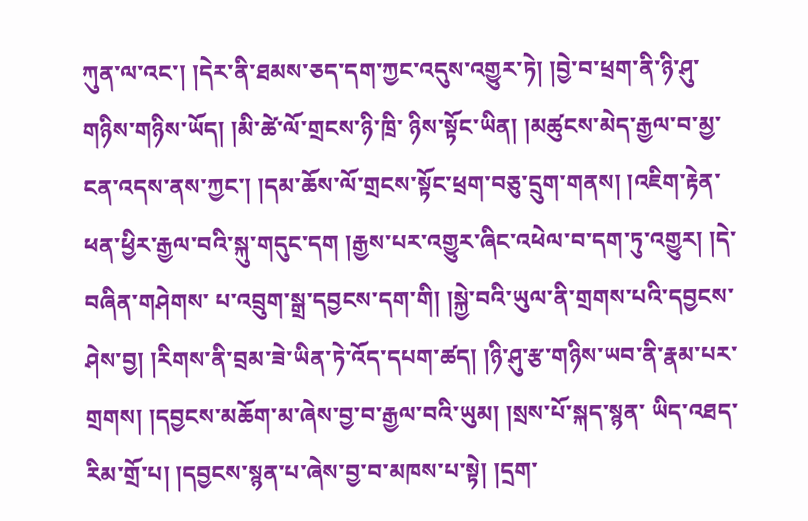ཀུན་ལ་འང་། །དེར་ནི་ཐམས་ཅད་དག་ཀྱང་འདུས་འགྱུར་ཏེ། །བྱེ་བ་ཕྲག་ནི་ཉི་ཤུ་གཉིས་གཉིས་ཡོད། །མི་ཚེ་ལོ་གྲངས་ཉི་ཁྲི་ ཉིས་སྟོང་ཡིན། །མཚུངས་མེད་རྒྱལ་བ་མྱ་ངན་འདས་ནས་ཀྱང་། །དམ་ཆོས་ལོ་གྲངས་སྟོང་ཕྲག་བཅུ་དྲུག་གནས། །འཇིག་རྟེན་ཕན་ཕྱིར་རྒྱལ་བའི་སྐུ་གདུང་དག །རྒྱས་པར་འགྱུར་ཞིང་འཕེལ་བ་དག་ཏུ་འགྱུར། །དེ་བཞིན་གཤེགས་ པ་འབྲུག་སྒྲ་དབྱངས་དག་གི། །སྐྱེ་བའི་ཡུལ་ནི་གྲགས་པའི་དབྱངས་ཤེས་བྱ། །རིགས་ནི་བྲམ་ཟེ་ཡིན་ཏེ་འོད་དཔག་ཚད། །ཉི་ཤུ་རྩ་གཉིས་ཡབ་ནི་རྣམ་པར་གྲགས། །དབྱངས་མཆོག་མ་ཞེས་བྱ་བ་རྒྱལ་བའི་ཡུམ། །སྲས་པོ་སྐད་སྙན་ ཡིད་འཐད་རིམ་གྲོ་པ། །དབྱངས་སྙན་པ་ཞེས་བྱ་བ་མཁས་པ་སྟེ། །དྲག་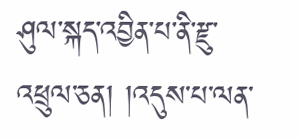ཤུལ་སྐད་འབྱིན་པ་ནི་རྫུ་འཕྲུལ་ཅན། །འདུས་པ་ལན་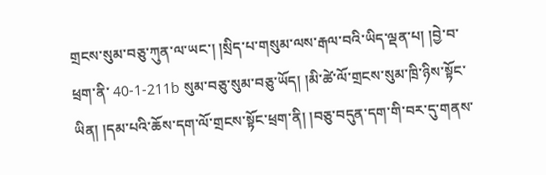གྲངས་སུམ་བཅུ་ཀུན་ལ་ཡང་། །སྲིད་པ་གསུམ་ལས་རྒལ་བའི་ཡིད་ལྡན་པ། །བྱེ་བ་ཕྲག་ནི་ 40-1-211b སུམ་བཅུ་སུམ་བཅུ་ཡོད། །མི་ཚེ་ལོ་གྲངས་སུམ་ཁྲི་ཉིས་སྟོང་ཡིན། །དམ་པའི་ཆོས་དག་ལོ་གྲངས་སྟོང་ཕྲག་ནི། །བཅུ་བདུན་དག་གི་བར་དུ་གནས་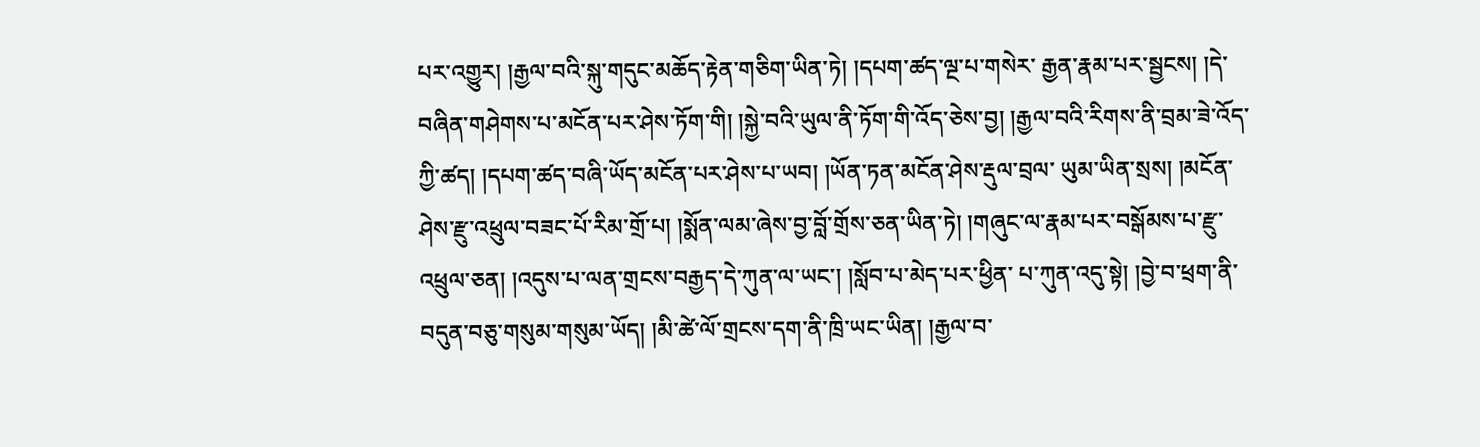པར་འགྱུར། །རྒྱལ་བའི་སྐུ་གདུང་མཆོད་རྟེན་གཅིག་ཡིན་ཏེ། །དཔག་ཚད་ལྔ་པ་གསེར་ རྒྱན་རྣམ་པར་སྦྱངས། །དེ་བཞིན་གཤེགས་པ་མངོན་པར་ཤེས་ཏོག་གི། །སྐྱེ་བའི་ཡུལ་ནི་ཏོག་གི་འོད་ཅེས་བྱ། །རྒྱལ་བའི་རིགས་ནི་བྲམ་ཟེ་འོད་ཀྱི་ཚད། །དཔག་ཚད་བཞི་ཡོད་མངོན་པར་ཤེས་པ་ཡབ། །ཡོན་ཏན་མངོན་ཤེས་རྡུལ་བྲལ་ ཡུམ་ཡིན་སྲས། །མངོན་ཤེས་རྫུ་འཕྲུལ་བཟང་པོ་རིམ་གྲོ་པ། །སྨོན་ལམ་ཞེས་བྱ་བློ་གྲོས་ཅན་ཡིན་ཏེ། །གཞུང་ལ་རྣམ་པར་བསྒོམས་པ་རྫུ་འཕྲུལ་ཅན། །འདུས་པ་ལན་གྲངས་བརྒྱད་དེ་ཀུན་ལ་ཡང་། །སློབ་པ་མེད་པར་ཕྱིན་ པ་ཀུན་འདུ་སྟེ། །བྱེ་བ་ཕྲག་ནི་བདུན་བཅུ་གསུམ་གསུམ་ཡོད། །མི་ཚེ་ལོ་གྲངས་དག་ནི་ཁྲི་ཡང་ཡིན། །རྒྱལ་བ་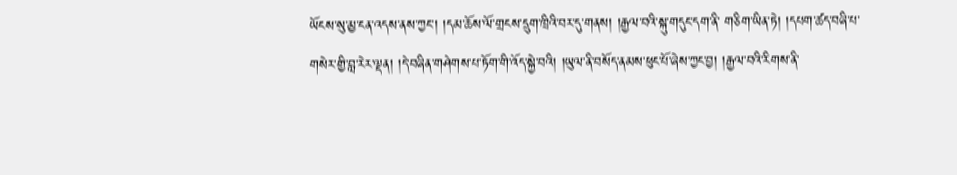ཡོངས་སུ་མྱ་ངན་འདས་ནས་ཀྱང་། །དམ་ཆོས་ལོ་གྲངས་དྲུག་ཁྲིའི་བར་དུ་གནས། །རྒྱལ་བའི་སྐུ་གདུང་དག་ནི་ གཅིག་ཡིན་ཏེ། །དཔག་ཚད་བཞི་པ་གསེར་གྱི་བླ་རེར་ལྡན། །དེ་བཞིན་གཤེགས་པ་ཏོག་གི་འོད་སྐྱེ་བའི། །ཡུལ་ནི་བསོད་ནམས་ཕུང་པོ་ཞེས་ཀྱང་བྱ། །རྒྱལ་བའི་རིགས་ནི་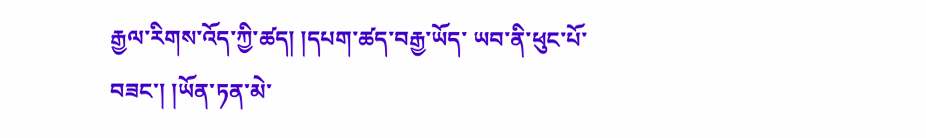རྒྱལ་རིགས་འོད་ཀྱི་ཚད། །དཔག་ཚད་བརྒྱ་ཡོད་ ཡབ་ནི་ཕུང་པོ་བཟང་། །ཡོན་ཏན་མེ་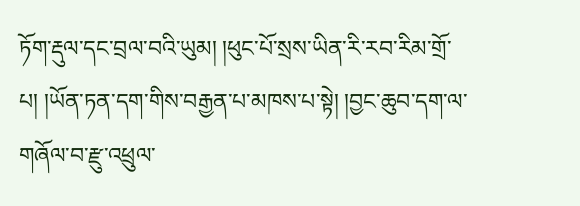ཏོག་རྡུལ་དང་བྲལ་བའི་ཡུམ། །ཕུང་པོ་སྲས་ཡིན་རི་རབ་རིམ་གྲོ་པ། །ཡོན་ཏན་དག་གིས་བརྒྱན་པ་མཁས་པ་སྟེ། །བྱང་ཆུབ་དག་ལ་གཞོལ་བ་རྫུ་འཕྲུལ་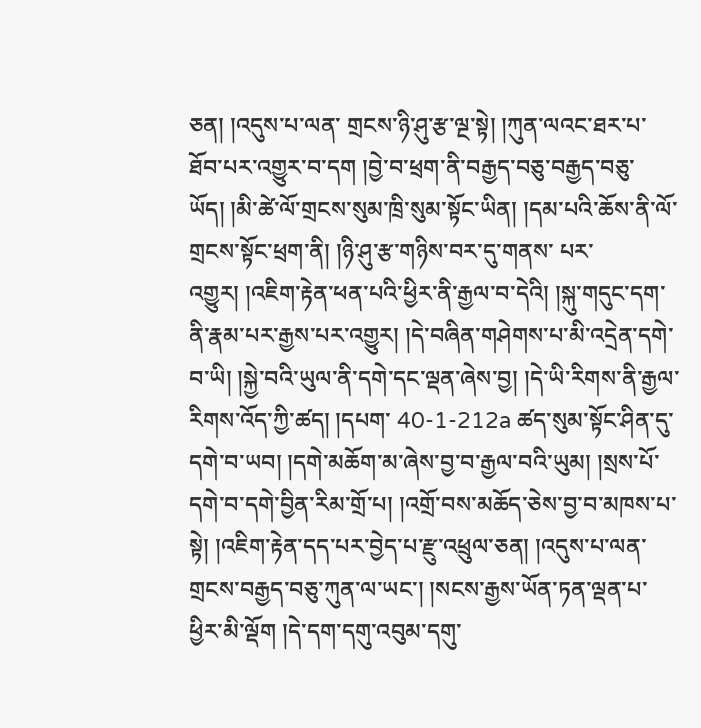ཅན། །འདུས་པ་ལན་ གྲངས་ཉི་ཤུ་རྩ་ལྔ་སྟེ། །ཀུན་ལའང་ཐར་པ་ཐོབ་པར་འགྱུར་བ་དག །བྱེ་བ་ཕྲག་ནི་བརྒྱད་བཅུ་བརྒྱད་བཅུ་ཡོད། །མི་ཚེ་ལོ་གྲངས་སུམ་ཁྲི་སུམ་སྟོང་ཡིན། །དམ་པའི་ཆོས་ནི་ལོ་གྲངས་སྟོང་ཕྲག་ནི། །ཉི་ཤུ་རྩ་གཉིས་བར་དུ་གནས་ པར་འགྱུར། །འཇིག་རྟེན་ཕན་པའི་ཕྱིར་ནི་རྒྱལ་བ་དེའི། །སྐུ་གདུང་དག་ནི་རྣམ་པར་རྒྱས་པར་འགྱུར། །དེ་བཞིན་གཤེགས་པ་མི་འདྲེན་དགེ་བ་ཡི། །སྐྱེ་བའི་ཡུལ་ནི་དགེ་དང་ལྡན་ཞེས་བྱ། །དེ་ཡི་རིགས་ནི་རྒྱལ་རིགས་འོད་ཀྱི་ཚད། །དཔག་ 40-1-212a ཚད་སུམ་སྟོང་ཤིན་དུ་དགེ་བ་ཡབ། །དགེ་མཆོག་མ་ཞེས་བྱ་བ་རྒྱལ་བའི་ཡུམ། །སྲས་པོ་དགེ་བ་དགེ་བྱིན་རིམ་གྲོ་པ། །འགྲོ་བས་མཆོད་ཅེས་བྱ་བ་མཁས་པ་སྟེ། །འཇིག་རྟེན་དད་པར་བྱེད་པ་རྫུ་འཕྲུལ་ཅན། །འདུས་པ་ལན་ གྲངས་བརྒྱད་བཅུ་ཀུན་ལ་ཡང་། །སངས་རྒྱས་ཡོན་ཏན་ལྡན་པ་ཕྱིར་མི་ལྡོག །དེ་དག་དགུ་འབུམ་དགུ་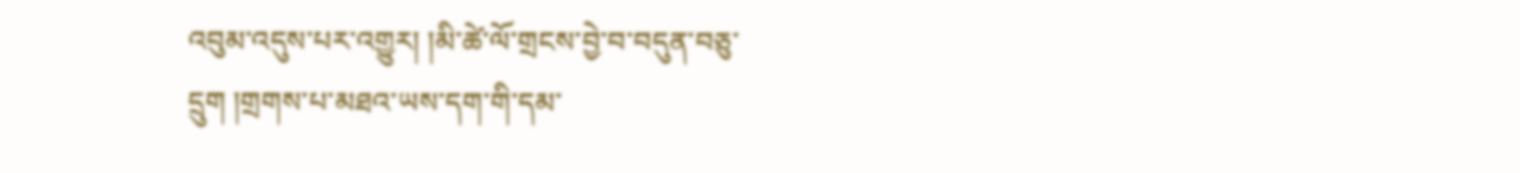འབུམ་འདུས་པར་འགྱུར། །མི་ཚེ་ལོ་གྲངས་བྱེ་བ་བདུན་བཅུ་དྲུག །གྲགས་པ་མཐའ་ཡས་དག་གི་དམ་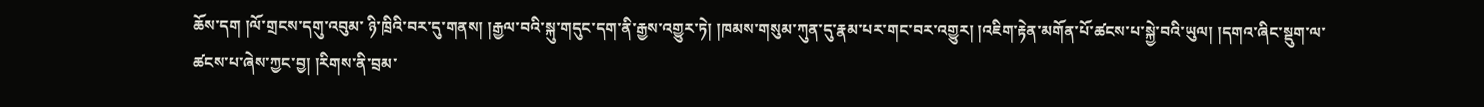ཆོས་དག །ལོ་གྲངས་དགུ་འབུམ་ ཉི་ཁྲིའི་བར་དུ་གནས། །རྒྱལ་བའི་སྐུ་གདུང་དག་ནི་རྒྱས་འགྱུར་ཏེ། །ཁམས་གསུམ་ཀུན་དུ་རྣམ་པར་གང་བར་འགྱུར། །འཇིག་རྟེན་མགོན་པོ་ཚངས་པ་སྐྱེ་བའི་ཡུལ། །དགའ་ཞིང་སྡུག་ལ་ཚངས་པ་ཞེས་ཀྱང་བྱ། །རིགས་ནི་བྲམ་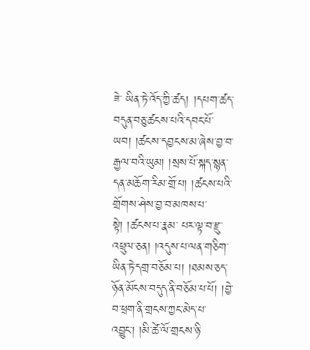ཟེ་ ཡིན་ཏེ་འོད་ཀྱི་ཚད། །དཔག་ཚད་བདུན་བཅུ་ཚངས་པའི་དབང་པོ་ཡབ། །ཚངས་དབྱངས་མ་ཞེས་བྱ་བ་རྒྱལ་བའི་ཡུམ། །སྲས་པོ་སྐད་སྙན་དན་མཆོག་རིམ་གྲོ་པ། །ཚངས་པའི་གྲོགས་ཤེས་བྱ་བ་མཁས་པ་སྟེ། །ཚངས་པ་རྣམ་ པར་ལྟ་བ་རྫུ་འཕྲུལ་ཅན། །འདུས་པ་ལན་གཅིག་ཡིན་ཏེ་དགྲ་བཅོམ་པ། །ཐམས་ཅད་ཉོན་མོངས་བདུད་ནི་བཅོམ་པ་པོ། །བྱེ་བ་ཕྲག་ནི་གྲངས་ཀྱང་མེད་པ་འབྱུང་། །མི་ཚེ་ལོ་གྲངས་ཉི་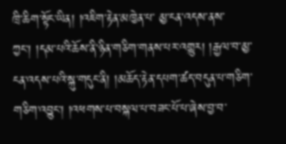ཁྲི་ཆིག་སྟོང་ཡིན། །འཇིག་རྟེན་མཁྱེན་པ་ མྱ་ངན་འདས་ནས་ཀྱང་། །དམ་པའི་ཆོས་ནི་ཉིན་གཅིག་གནས་པར་འགྱུར། །རྒྱལ་བ་མྱ་ངན་འདས་པའི་སྐུ་གདུང་ནི། །མཆོད་རྟེན་དཔག་ཚད་བདུན་པ་གཅིག་གཅིག་འབྱུང་། །འཕགས་པ་བསྐལ་པ་བཟང་པོ་པ་ཞེས་བྱ་བ་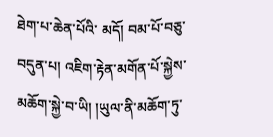ཐེག་པ་ཆེན་པོའི་ མདོ། བམ་པོ་བཅུ་བདུན་པ། འཇིག་རྟེན་མགོན་པོ་སྐྱེས་མཆོག་སྐྱེ་བ་ཡི། །ཡུལ་ནི་མཆོག་ཏུ་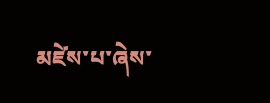མཛེས་པ་ཞེས་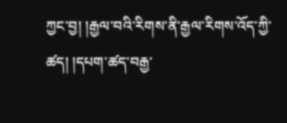ཀྱང་བྱ། །རྒྱལ་བའི་རིགས་ནི་རྒྱལ་རིགས་འོད་ཀྱི་ཚད། །དཔག་ཚད་བརྒྱ་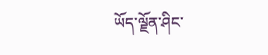ཡོད་ལྗོན་ཤིང་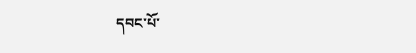དབང་པོ་